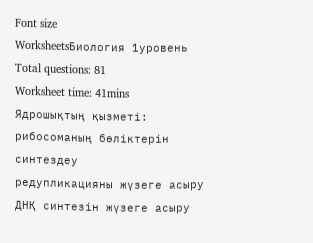Font size
WorksheetsБиология 1уровень
Total questions: 81
Worksheet time: 41mins
Ядрошықтың қызметі:
рибосоманың бөліктерін синтездеу
редупликацияны жүзеге асыру
ДНҚ синтезін жүзеге асыру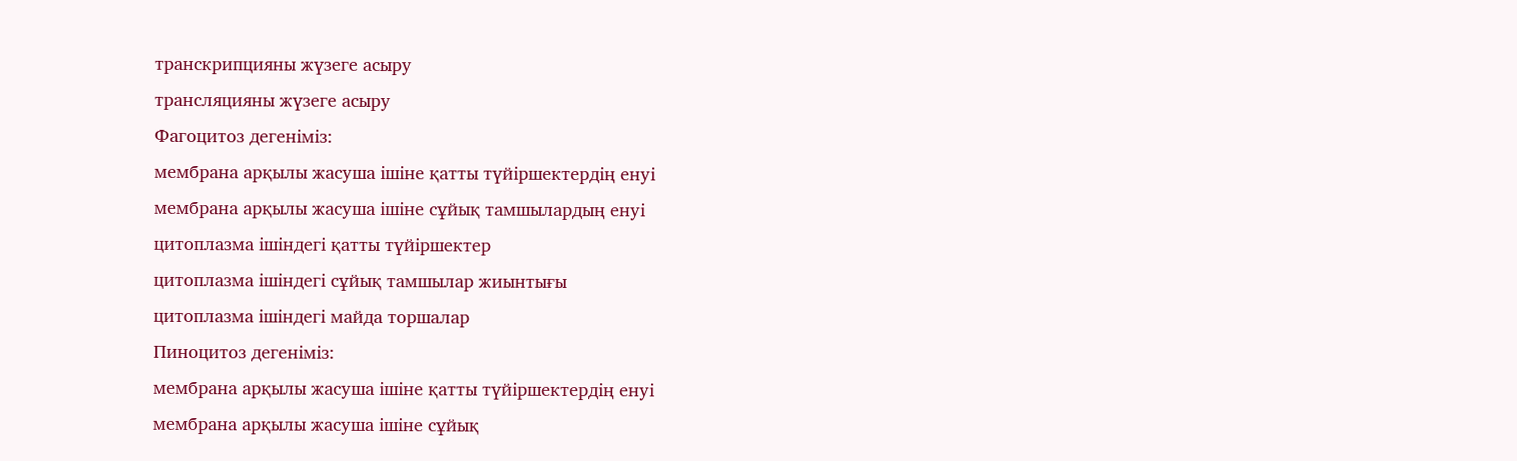транскрипцияны жүзеге асыру
трансляцияны жүзеге асыру
Фагоцитоз дегеніміз:
мембрана арқылы жасуша ішіне қатты түйіршектердің енуі
мембрана арқылы жасуша ішіне сұйық тамшылардың енуі
цитоплазма ішіндегі қатты түйіршектер
цитоплазма ішіндегі сұйық тамшылар жиынтығы
цитоплазма ішіндегі майда торшалар
Пиноцитоз дегеніміз:
мембрана арқылы жасуша ішіне қатты түйіршектердің енуі
мембрана арқылы жасуша ішіне сұйық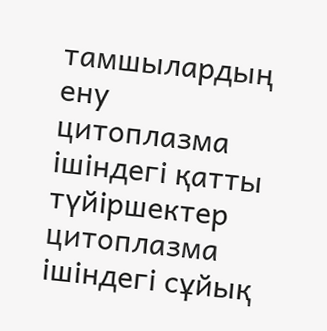тамшылардың ену
цитоплазма ішіндегі қатты түйіршектер
цитоплазма ішіндегі сұйық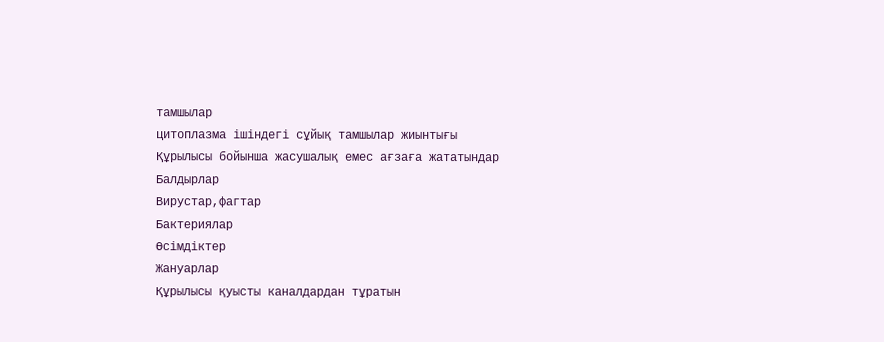тамшылар
цитоплазма ішіндегі сұйық тамшылар жиынтығы
Құрылысы бойынша жасушалық емес ағзаға жататындар
Балдырлар
Вирустар,фагтар
Бактериялар
Өсімдіктер
Жануарлар
Құрылысы қуысты каналдардан тұратын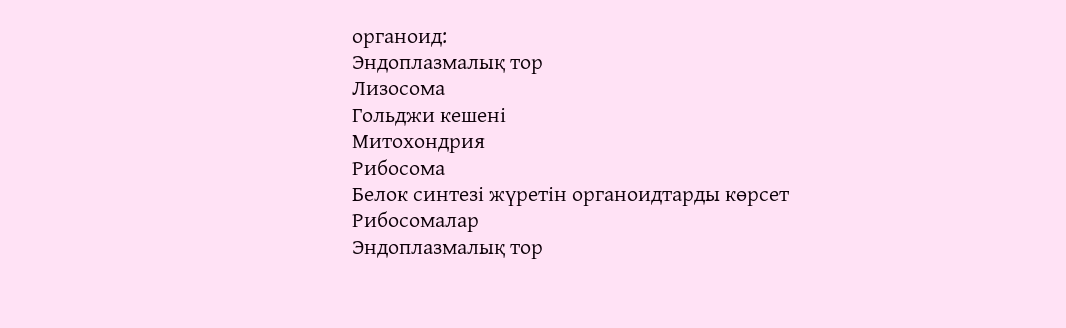органоид:
Эндоплазмалық тор
Лизосома
Гольджи кешені
Митохондрия
Рибосома
Белок синтезі жүретін органоидтарды көрсет
Рибосомалар
Эндоплазмалық тор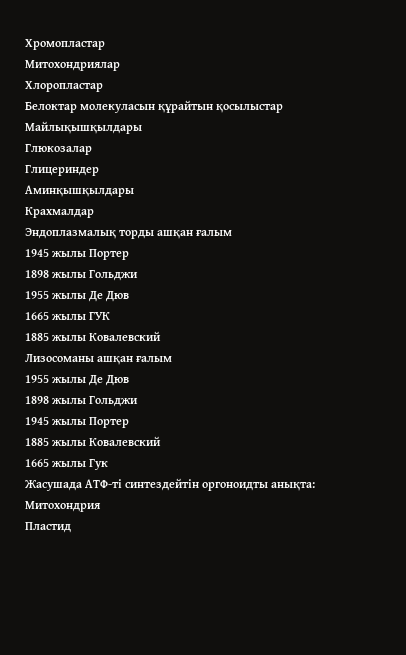Хромопластар
Митохондриялар
Хлоропластар
Белоктар молекуласын құрайтын қосылыстар
Майлықышқылдары
Глюкозалар
Глицериндер
Аминқышқылдары
Крахмалдар
Эндоплазмалық торды ашқан ғалым
1945 жылы Портер
1898 жылы Гольджи
1955 жылы Де Дюв
1665 жылы ГУК
1885 жылы Ковалевский
Лизосоманы ашқан ғалым
1955 жылы Де Дюв
1898 жылы Гольджи
1945 жылы Портер
1885 жылы Ковалевский
1665 жылы Гук
Жасушада АТФ-ті синтездейтін оргоноидты анықта:
Митохондрия
Пластид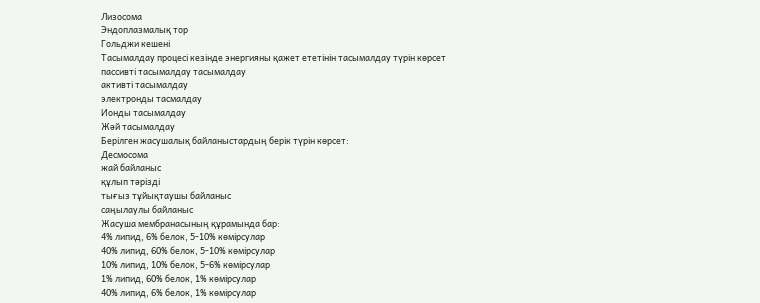Лизосома
Эндоплазмалық тор
Гольджи кешені
Тасымалдау процесі кезінде энергияны қажет ететінін тасымалдау түрін көрсет
пассивті тасымалдау тасымалдау
активті тасымалдау
электронды тасмалдау
Ионды тасымалдау
Жәй тасымалдау
Берілген жасушалық байланыстардың берік түрін көрсет:
Десмосома
жай байланыс
құлып тәрізді
тығыз тұйықтаушы байланыс
саңылаулы байланыс
Жасуша мембранасының құрамында бар:
4% липид, 6% белок, 5-10% көмірсулар
40% липид, 60% белок, 5-10% көмірсулар
10% липид, 10% белок, 5-6% көмірсулар
1% липид, 60% белок, 1% көмірсулар
40% липид, 6% белок, 1% көмірсулар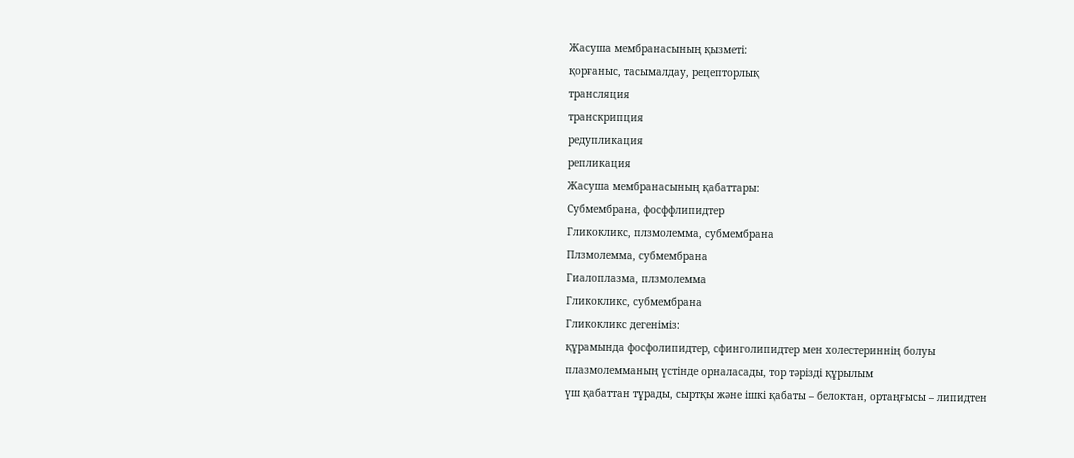Жасуша мембранасының қызметі:
қорғаныс, тасымалдау, рецепторлық
трансляция
транскрипция
редупликация
репликация
Жасуша мембранасының қабаттары:
Субмембрана, фосффлипидтер
Гликокликс, плзмолемма, субмембрана
Плзмолемма, субмембрана
Гиалоплазма, плзмолемма
Гликокликс, субмембрана
Гликокликс дегеніміз:
құрамында фосфолипидтер, сфинголипидтер мен холестериннің болуы
плазмолемманың үстінде орналасады, тор тәрізді құрылым
үш қабаттан тұрады, сыртқы және ішкі қабаты – белоктан, ортаңғысы – липидтен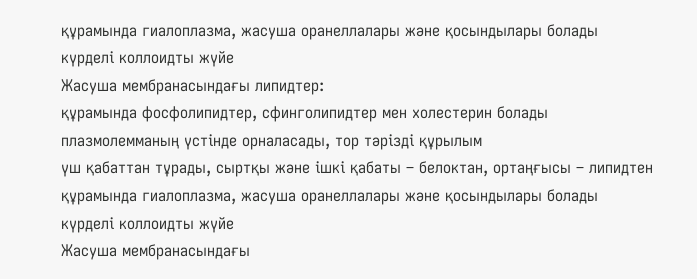құрамында гиалоплазма, жасуша оранеллалары және қосындылары болады
күрделі коллоидты жүйе
Жасуша мембранасындағы липидтер:
құрамында фосфолипидтер, сфинголипидтер мен холестерин болады
плазмолемманың үстінде орналасады, тор тәрізді құрылым
үш қабаттан тұрады, сыртқы және ішкі қабаты – белоктан, ортаңғысы – липидтен
құрамында гиалоплазма, жасуша оранеллалары және қосындылары болады
күрделі коллоидты жүйе
Жасуша мембранасындағы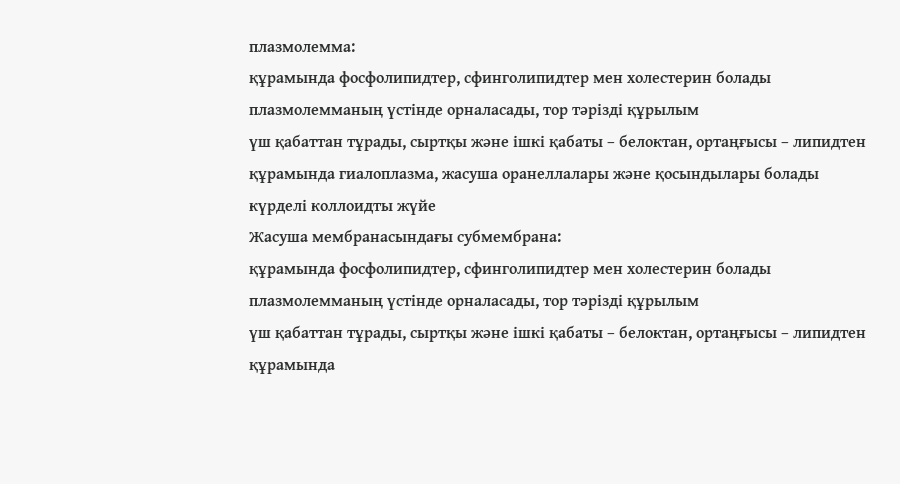плазмолемма:
құрамында фосфолипидтер, сфинголипидтер мен холестерин болады
плазмолемманың үстінде орналасады, тор тәрізді құрылым
үш қабаттан тұрады, сыртқы және ішкі қабаты – белоктан, ортаңғысы – липидтен
құрамында гиалоплазма, жасуша оранеллалары және қосындылары болады
күрделі коллоидты жүйе
Жасуша мембранасындағы субмембрана:
құрамында фосфолипидтер, сфинголипидтер мен холестерин болады
плазмолемманың үстінде орналасады, тор тәрізді құрылым
үш қабаттан тұрады, сыртқы және ішкі қабаты – белоктан, ортаңғысы – липидтен
құрамында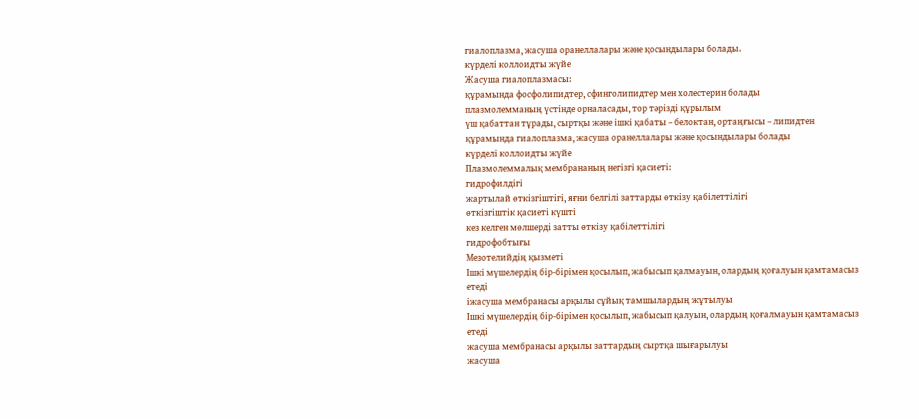гиалоплазма, жасуша оранеллалары және қосындылары болады.
күрделі коллоидты жүйе
Жасуша гиалоплазмасы:
құрамында фосфолипидтер, сфинголипидтер мен холестерин болады
плазмолемманың үстінде орналасады, тор тәрізді құрылым
үш қабаттан тұрады, сыртқы және ішкі қабаты – белоктан, ортаңғысы – липидтен
құрамында гиалоплазма, жасуша оранеллалары және қосындылары болады
күрделі коллоидты жүйе
Плазмолеммалық мембрананың негізгі қасиеті:
гидрофилдігі
жартылай өткізгіштігі, яғни белгілі заттарды өткізу қабілеттілігі
өткізгіштік қасиеті күшті
кез келген мөлшерді затты өткізу қабілеттілігі
гидрофобтығы
Мезотелийдің қызметі
Ішкі мүшелердің бір-бірімен қосылып, жабысып қалмауын, олардың қоғалуын қамтамасыз етеді
іжасуша мембранасы арқылы сұйық тамшылардың жұтылуы
Ішкі мүшелердің бір-бірімен қосылып, жабысып қалуын, олардың қоғалмауын қамтамасыз етеді
жасуша мембранасы арқылы заттардың сыртқа шығарылуы
жасуша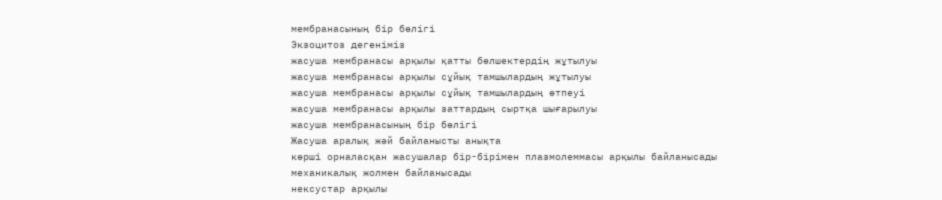мембранасының бір бөлігі
Экзоцитоз дегеніміз
жасуша мембранасы арқылы қатты бөлшектердің жұтылуы
жасуша мембранасы арқылы сұйық тамшылардың жұтылуы
жасуша мембранасы арқылы сұйық тамшылардың өтпеуі
жасуша мембранасы арқылы заттардың сыртқа шығарылуы
жасуша мембранасының бір бөлігі
Жасуша аралық жәй байланысты анықта
көрші орналасқан жасушалар бір-бірімен плазмолеммасы арқылы байланысады
механикалық жолмен байланысады
нексустар арқылы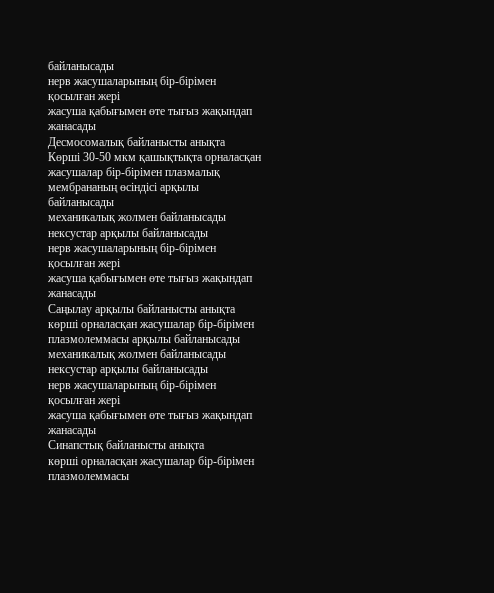байланысады
нерв жасушаларының бір-бірімен қосылған жері
жасуша қабығымен өте тығыз жақындап жанасады
Десмосомалық байланысты анықта
Көрші 30-50 мкм қашықтықта орналасқан жасушалар бір-бірімен плазмалық мембрананың өсіндісі арқылы байланысады
механикалық жолмен байланысады
нексустар арқылы байланысады
нерв жасушаларының бір-бірімен қосылған жері
жасуша қабығымен өте тығыз жақындап жанасады
Саңылау арқылы байланысты анықта
көрші орналасқан жасушалар бір-бірімен плазмолеммасы арқылы байланысады
механикалық жолмен байланысады
нексустар арқылы байланысады
нерв жасушаларының бір-бірімен қосылған жері
жасуша қабығымен өте тығыз жақындап жанасады
Синапстық байланысты анықта
көрші орналасқан жасушалар бір-бірімен плазмолеммасы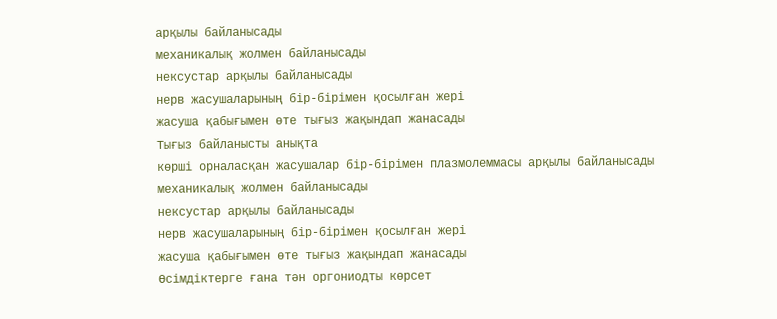арқылы байланысады
механикалық жолмен байланысады
нексустар арқылы байланысады
нерв жасушаларының бір-бірімен қосылған жері
жасуша қабығымен өте тығыз жақындап жанасады
Тығыз байланысты анықта
көрші орналасқан жасушалар бір-бірімен плазмолеммасы арқылы байланысады
механикалық жолмен байланысады
нексустар арқылы байланысады
нерв жасушаларының бір-бірімен қосылған жері
жасуша қабығымен өте тығыз жақындап жанасады
Өсімдіктерге ғана тән оргониодты көрсет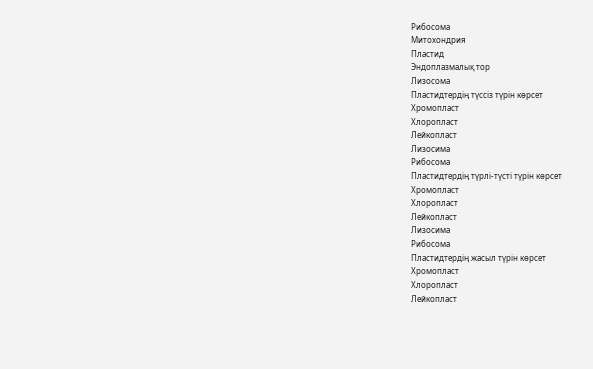Рибосома
Митохондрия
Пластид
Эндоплазмалық тор
Лизосома
Пластидтердің түссіз түрін көрсет
Хромопласт
Хлоропласт
Лейкопласт
Лизосима
Рибосома
Пластидтердің түрлі-түсті түрін көрсет
Хромопласт
Хлоропласт
Лейкопласт
Лизосима
Рибосома
Пластидтердің жасыл түрін көрсет
Хромопласт
Хлоропласт
Лейкопласт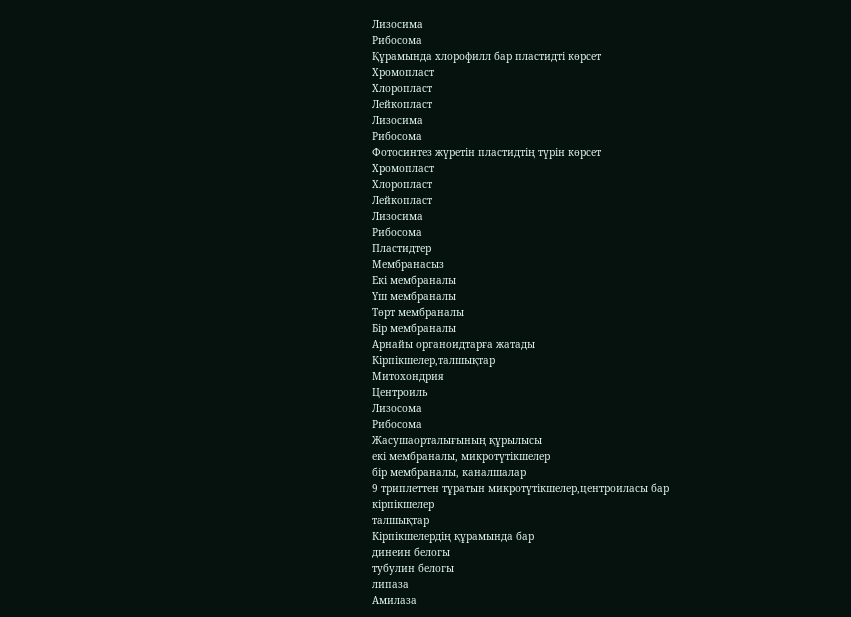Лизосима
Рибосома
Құрамында хлорофилл бар пластидті көрсет
Хромопласт
Хлоропласт
Лейкопласт
Лизосима
Рибосома
Фотосинтез жүретін пластидтің түрін көрсет
Хромопласт
Хлоропласт
Лейкопласт
Лизосима
Рибосома
Пластидтер
Мембранасыз
Екі мембраналы
Үш мембраналы
Төрт мембраналы
Бір мембраналы
Арнайы органоидтарға жатады
Кірпікшелер,талшықтар
Митохондрия
Центроиль
Лизосома
Рибосома
Жасушаорталығының құрылысы
екі мембраналы, микротүтікшелер
бір мембраналы, каналшалар
9 триплеттен тұратын микротүтікшелер,центроиласы бар
кірпікшелер
талшықтар
Кірпікшелердің құрамында бар
динеин белогы
тубулин белогы
липаза
Амилаза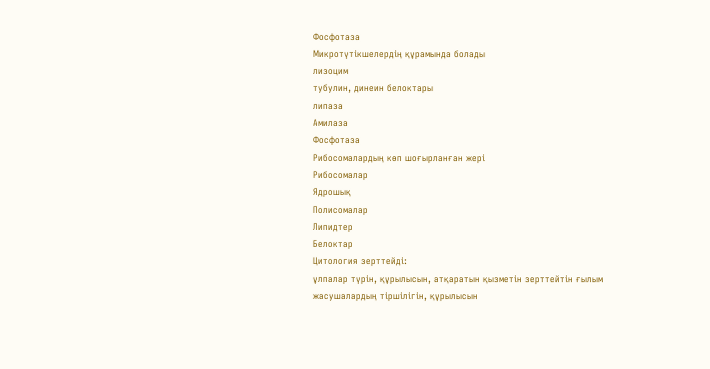Фосфотаза
Микротүтікшелердің құрамында болады
лизоцим
тубулин, динеин белоктары
липаза
Амилаза
Фосфотаза
Рибосомалардың көп шоғырланған жері
Рибосомалар
Ядрошық
Полисомалар
Липидтер
Белоктар
Цитология зерттейді:
ұлпалар түрін, құрылысын, атқаратын қызметін зерттейтін ғылым
жасушалардың тіршілігін, құрылысын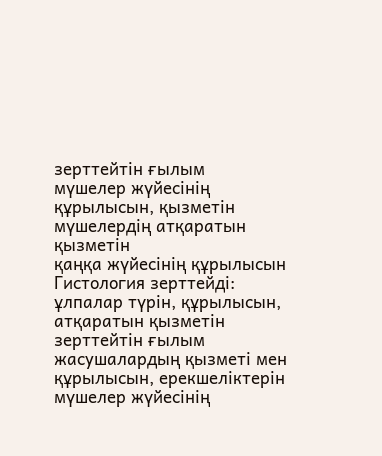зерттейтін ғылым
мүшелер жүйесінің құрылысын, қызметін
мүшелердің атқаратын қызметін
қаңқа жүйесінің құрылысын
Гистология зерттейді:
ұлпалар түрін, құрылысын, атқаратын қызметін зерттейтін ғылым
жасушалардың қызметі мен құрылысын, ерекшеліктерін
мүшелер жүйесінің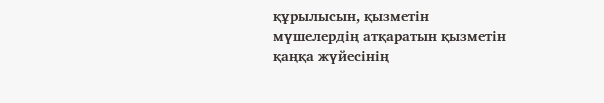құрылысын, қызметін
мүшелердің атқаратын қызметін
қаңқа жүйесінің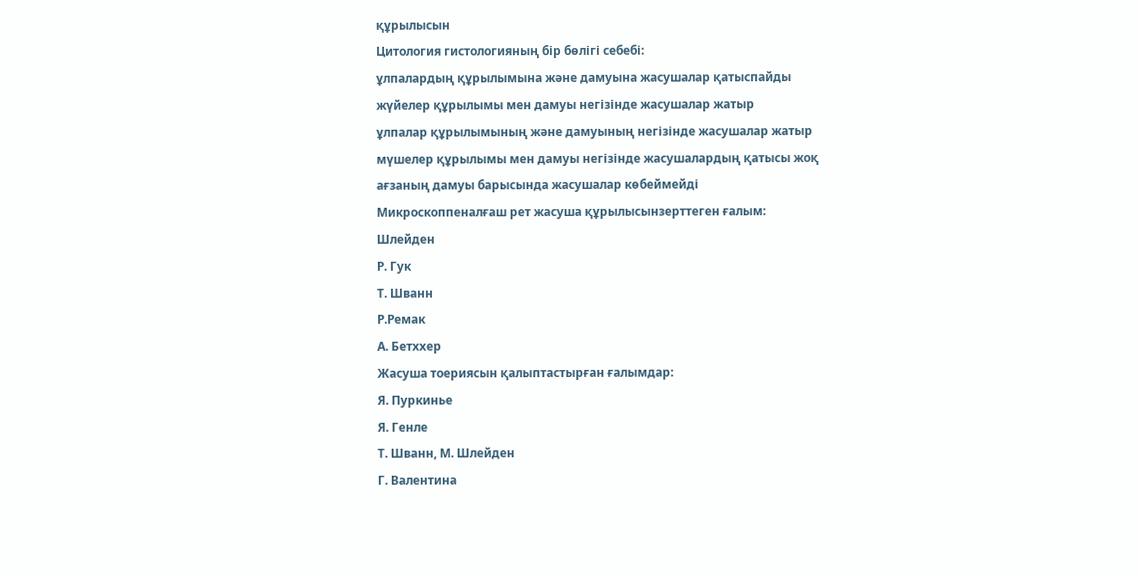құрылысын
Цитология гистологияның бір бөлігі себебі:
ұлпалардың құрылымына және дамуына жасушалар қатыспайды
жүйелер құрылымы мен дамуы негізінде жасушалар жатыр
ұлпалар құрылымының және дамуының негізінде жасушалар жатыр
мүшелер құрылымы мен дамуы негізінде жасушалардың қатысы жоқ
ағзаның дамуы барысында жасушалар көбеймейді
Микроскоппеналғаш рет жасуша құрылысынзерттеген ғалым:
Шлейден
Р. Гук
Т. Шванн
Р.Ремак
А. Бетххер
Жасуша тоериясын қалыптастырған ғалымдар:
Я. Пуркинье
Я. Генле
Т. Шванн, М. Шлейден
Г. Валентина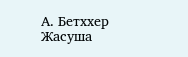А. Бетххер
Жасуша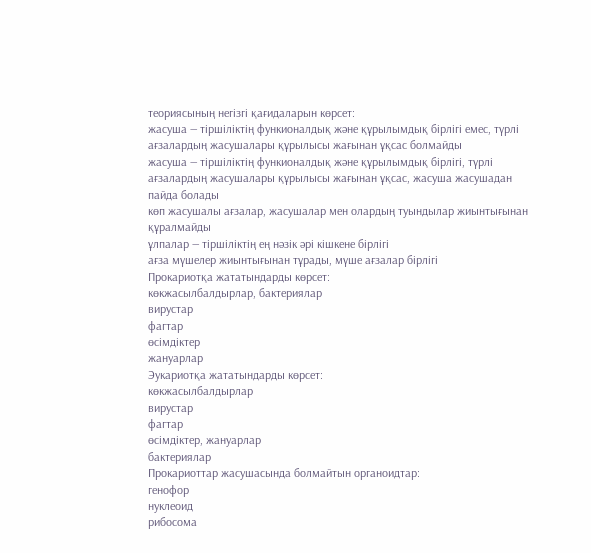теориясының негізгі қағидаларын көрсет:
жасуша — тіршіліктің функионалдық және құрылымдық бірлігі емес, түрлі ағзалардың жасушалары құрылысы жағынан ұқсас болмайды
жасуша — тіршіліктің функионалдық және құрылымдық бірлігі, түрлі ағзалардың жасушалары құрылысы жағынан ұқсас, жасуша жасушадан пайда болады
көп жасушалы ағзалар, жасушалар мен олардың туындылар жиынтығынан құралмайды
ұлпалар — тіршіліктің ең нәзік әрі кішкене бірлігі
ағза мүшелер жиынтығынан тұрады, мүше ағзалар бірлігі
Прокариотқа жататындарды көрсет:
көкжасылбалдырлар, бактериялар
вирустар
фагтар
өсімдіктер
жануарлар
Эукариотқа жататындарды көрсет:
көкжасылбалдырлар
вирустар
фагтар
өсімдіктер, жануарлар
бактериялар
Прокариоттар жасушасында болмайтын органоидтар:
генофор
нуклеоид
рибосома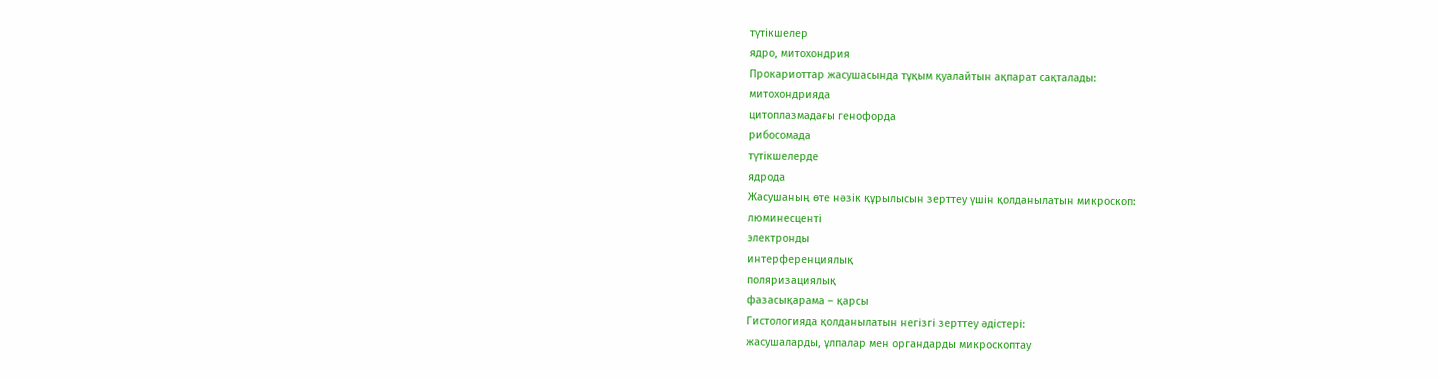түтікшелер
ядро, митохондрия
Прокариоттар жасушасында тұқым қуалайтын ақпарат сақталады:
митохондрияда
цитоплазмадағы генофорда
рибосомада
түтікшелерде
ядрода
Жасушаның өте нәзік құрылысын зерттеу үшін қолданылатын микроскоп:
люминесценті
электронды
интерференциялық
поляризациялық
фазасықарама – қарсы
Гистологияда қолданылатын негізгі зерттеу әдістері:
жасушаларды, ұлпалар мен органдарды микроскоптау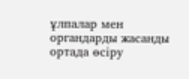ұлпалар мен органдарды жасанды ортада өсіру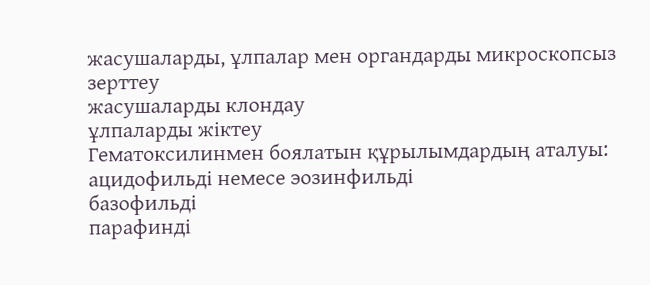жасушаларды, ұлпалар мен органдарды микроскопсыз зерттеу
жасушаларды клондау
ұлпаларды жіктеу
Гематоксилинмен боялатын құрылымдардың аталуы:
ацидофильді немесе эозинфильді
базофильді
парафинді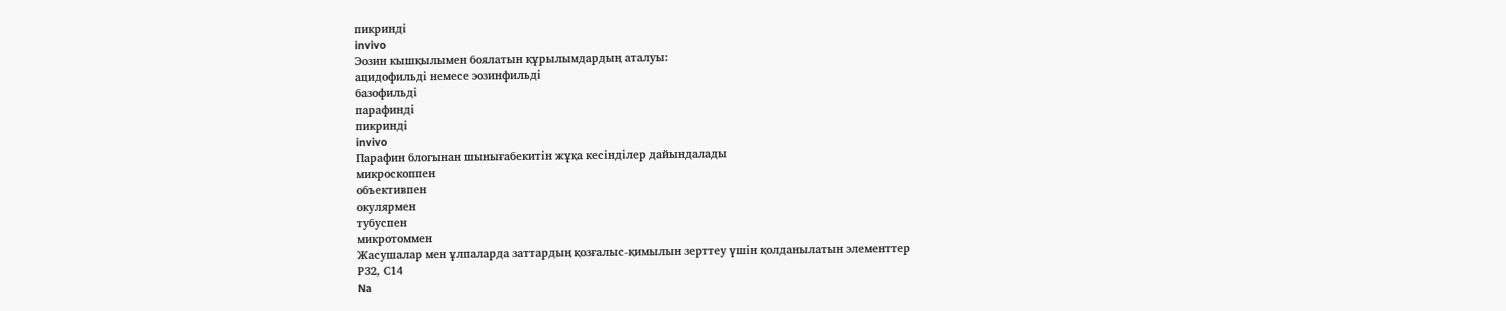пикринді
invivo
Эозин кышқылымен боялатын құрылымдардың аталуы:
ацидофильді немесе эозинфильді
базофильді
парафинді
пикринді
invivo
Парафин блогынан шынығабекитін жұқа кесінділер дайындалады
микроскоппен
объективпен
окулярмен
тубуспен
микротоммен
Жасушалар мен ұлпаларда заттардың қозғалыс-қимылын зерттеу үшін қолданылатын элементтер
Р32, С14
Na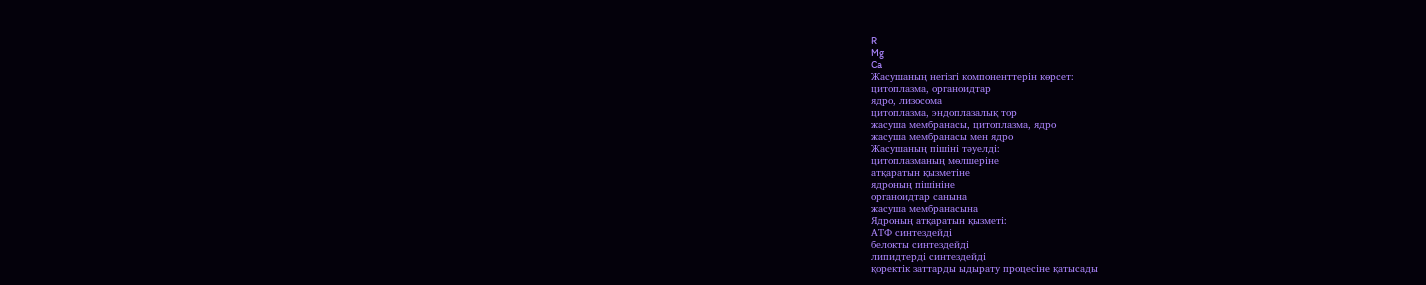R
Mg
Ca
Жасушаның негізгі компоненттерін көрсет:
цитоплазма, органоидтар
ядро, лизосома
цитоплазма, эндоплазалық тор
жасуша мембранасы, цитоплазма, ядро
жасуша мембранасы мен ядро
Жасушаның пішіні тәуелді:
цитоплазманың мөлшеріне
атқаратын қызметіне
ядроның пішініне
органоидтар санына
жасуша мембранасына
Ядроның атқаратын қызметі:
АТФ синтездейді
белокты синтездейді
липидтерді синтездейді
қоректік заттарды ыдырату процесіне қатысады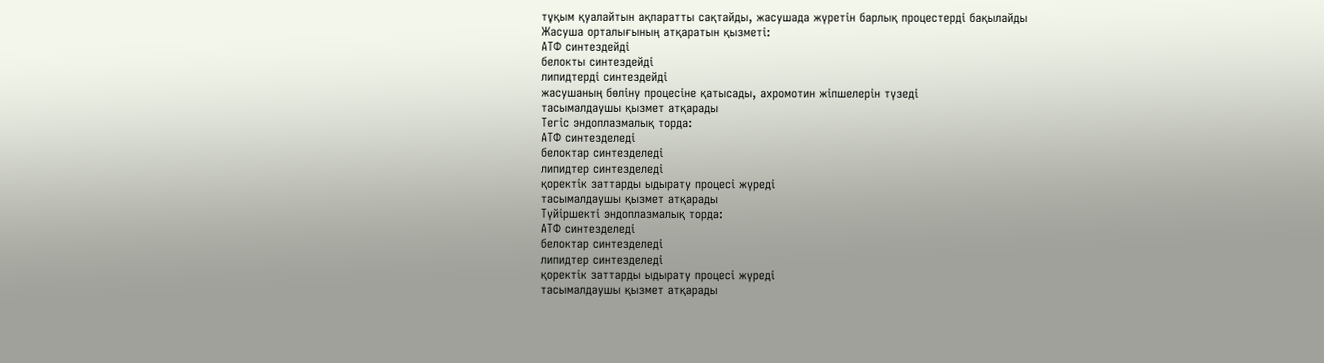тұқым қуалайтын ақпаратты сақтайды, жасушада жүретін барлық процестерді бақылайды
Жасуша орталығының атқаратын қызметі:
АТФ синтездейді
белокты синтездейді
липидтерді синтездейді
жасушаның бөліну процесіне қатысады, ахромотин жіпшелерін түзеді
тасымалдаушы қызмет атқарады
Тегіс эндоплазмалық торда:
АТФ синтезделеді
белоктар синтезделеді
липидтер синтезделеді
қоректік заттарды ыдырату процесі жүреді
тасымалдаушы қызмет атқарады
Түйіршекті эндоплазмалық торда:
АТФ синтезделеді
белоктар синтезделеді
липидтер синтезделеді
қоректік заттарды ыдырату процесі жүреді
тасымалдаушы қызмет атқарады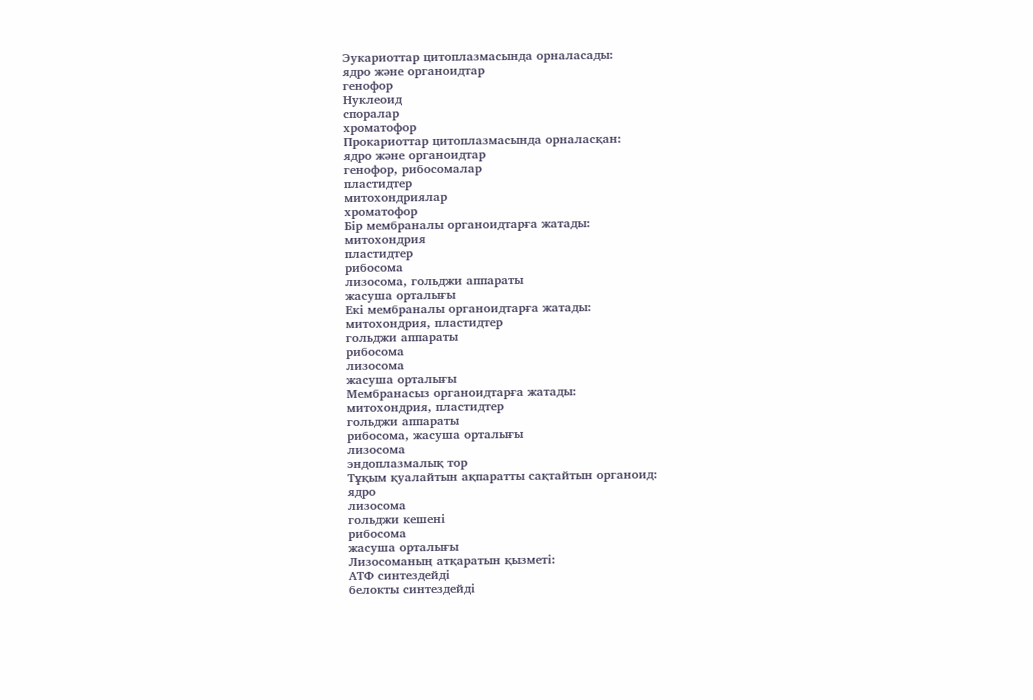Эукариоттар цитоплазмасында орналасады:
ядро және органоидтар
генофор
Hуклеоид
споралар
хроматофор
Прокариоттар цитоплазмасында орналасқан:
ядро және органоидтар
генофор, рибосомалар
пластидтер
митохондриялар
хроматофор
Бір мембраналы органоидтарға жатады:
митохондрия
пластидтер
рибосома
лизосома, гольджи аппараты
жасуша орталығы
Екі мембраналы органоидтарға жатады:
митохондрия, пластидтер
гольджи аппараты
рибосома
лизосома
жасуша орталығы
Мембранасыз органоидтарға жатады:
митохондрия, пластидтер
гольджи аппараты
рибосома, жасуша орталығы
лизосома
эндоплазмалық тор
Тұқым қуалайтын ақпаратты сақтайтын органоид:
ядро
лизосома
гольджи кешені
рибосома
жасуша орталығы
Лизосоманың атқаратын қызметі:
АТФ синтездейді
белокты синтездейді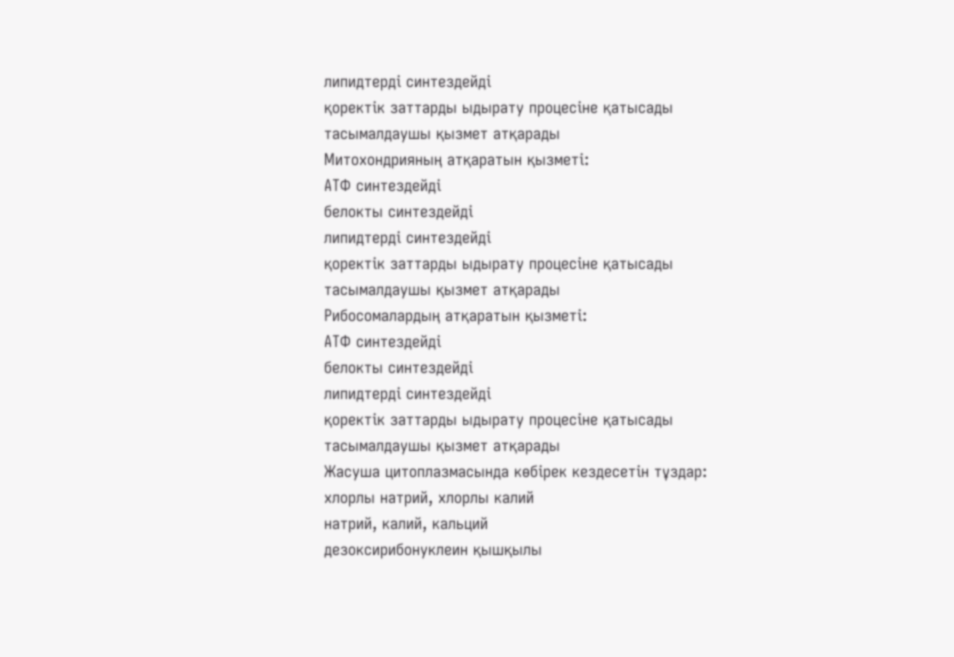липидтерді синтездейді
қоректік заттарды ыдырату процесіне қатысады
тасымалдаушы қызмет атқарады
Митохондрияның атқаратын қызметі:
АТФ синтездейді
белокты синтездейді
липидтерді синтездейді
қоректік заттарды ыдырату процесіне қатысады
тасымалдаушы қызмет атқарады
Рибосомалардың атқаратын қызметі:
АТФ синтездейді
белокты синтездейді
липидтерді синтездейді
қоректік заттарды ыдырату процесіне қатысады
тасымалдаушы қызмет атқарады
Жасуша цитоплазмасында көбірек кездесетін тұздар:
хлорлы натрий, хлорлы калий
натрий, калий, кальций
дезоксирибонуклеин қышқылы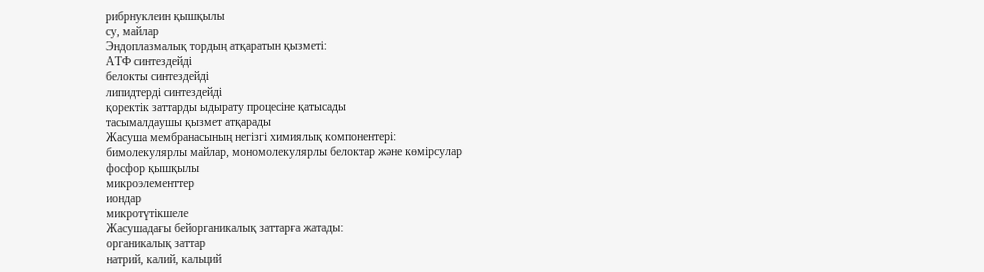рибрнуклеин қышқылы
су, майлар
Эндоплазмалық тордың атқаратын қызметі:
АТФ синтездейді
белокты синтездейді
липидтерді синтездейді
қоректік заттарды ыдырату процесіне қатысады
тасымалдаушы қызмет атқарады
Жасуша мембранасының негізгі химиялық компонентері:
бимолекулярлы майлар, мономолекулярлы белоктар және көмірсулар
фосфор қышқылы
микроэлементтер
иондар
микротүтікшеле
Жасушадағы бейорганикалық заттарға жатады:
органикалық заттар
натрий, калий, кальций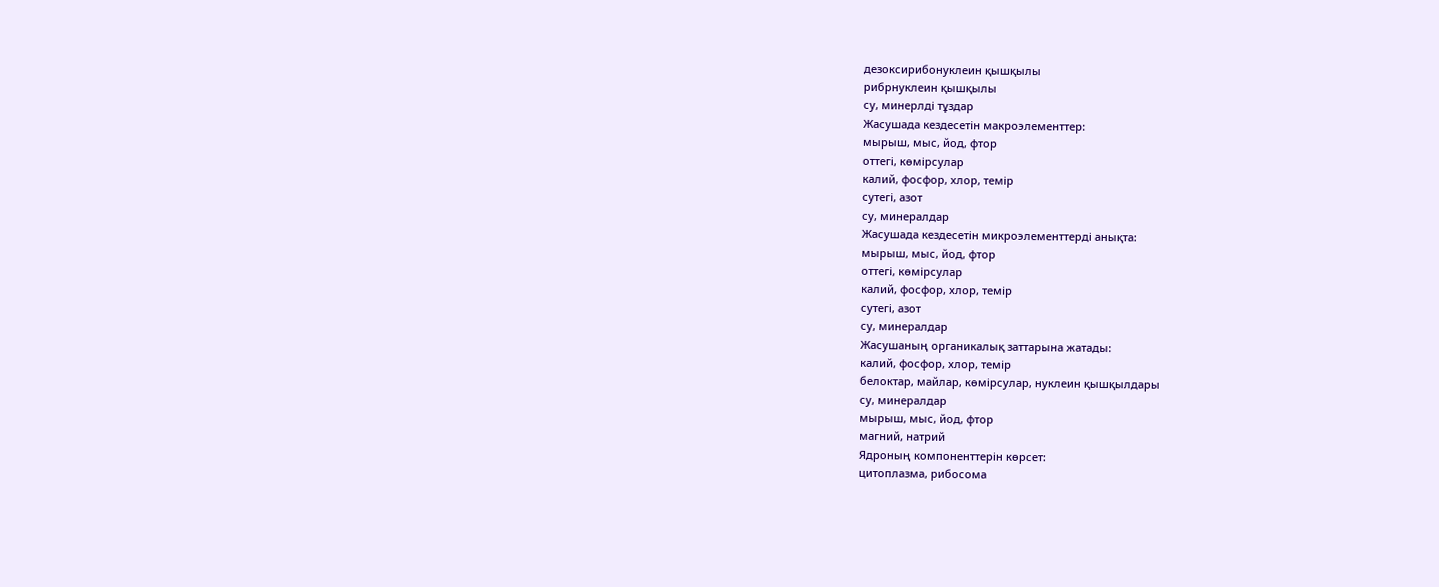дезоксирибонуклеин қышқылы
рибрнуклеин қышқылы
су, минерлді тұздар
Жасушада кездесетін макроэлементтер:
мырыш, мыс, йод, фтор
оттегі, көмірсулар
калий, фосфор, хлор, темір
сутегі, азот
су, минералдар
Жасушада кездесетін микроэлементтерді анықта:
мырыш, мыс, йод, фтор
оттегі, көмірсулар
калий, фосфор, хлор, темір
сутегі, азот
су, минералдар
Жасушаның органикалық заттарына жатады:
калий, фосфор, хлор, темір
белоктар, майлар, көмірсулар, нуклеин қышқылдары
су, минералдар
мырыш, мыс, йод, фтор
магний, натрий
Ядроның компоненттерін көрсет:
цитоплазма, рибосома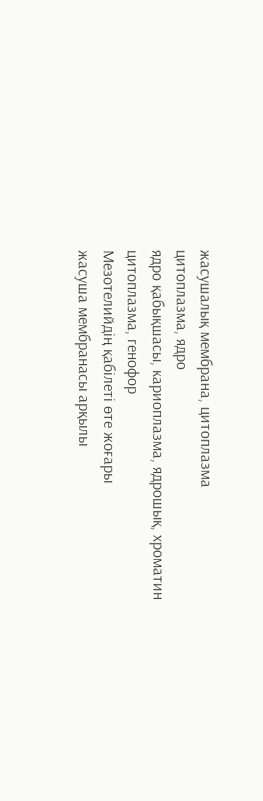жасушалық мембрана, цитоплазма
цитоплазма, ядро
ядро қабықшасы, кариоплазма, ядрошық, хроматин
цитоплазма, генофор
Мезотелийдің қабілеті өте жоғары
жасуша мембранасы арқылы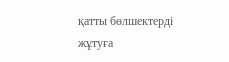қатты бөлшектерді жұтуға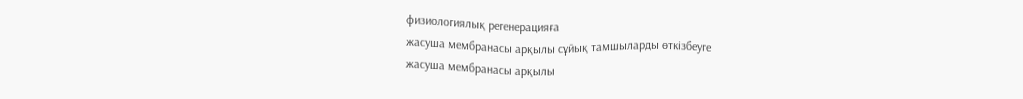физиологиялық регенерацияға
жасуша мембранасы арқылы сұйық тамшыларды өткізбеуге
жасуша мембранасы арқылы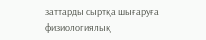заттарды сыртқа шығаруға
физиологиялық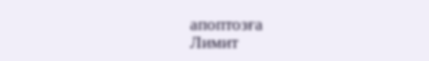апоптозға
Лимит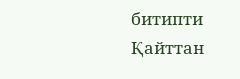битипти
Қайттан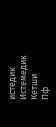истедик
Истемедик
Кетши
Пф